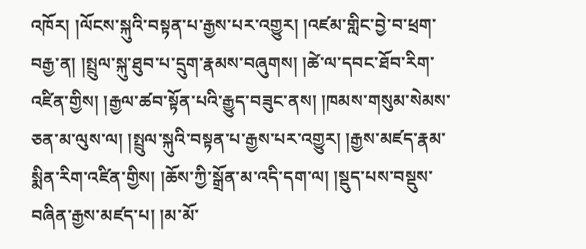འཁོར། །ལོངས་སྐུའི་བསྟན་པ་རྒྱས་པར་འགྱུར། །འཛམ་གླིང་བྱེ་བ་ཕྲག་བརྒྱ་ན། །སྤྲུལ་སྐུ་ཐུབ་པ་དྲུག་རྣམས་བཞུགས། །ཚེ་ལ་དབང་ཐོབ་རིག་འཛིན་གྱིས། །རྒྱལ་ཚབ་སྟོན་པའི་རྒྱུད་བཟུང་ནས། །ཁམས་གསུམ་སེམས་ཅན་མ་ལུས་ལ། །སྤྲུལ་སྐུའི་བསྟན་པ་རྒྱས་པར་འགྱུར། །རྒྱས་མཛད་རྣམ་སྨིན་རིག་འཛིན་གྱིས། །ཆོས་ཀྱི་སྒྲོན་མ་འདི་དག་ལ། །སྡུད་པས་བསྡུས་བཞིན་རྒྱས་མཛད་པ། །མ་མོ་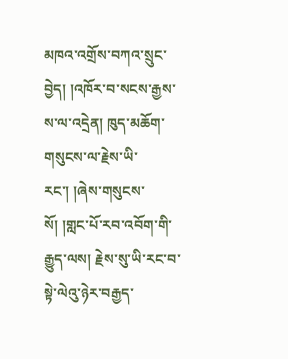མཁའ་འགྲོས་བཀའ་སྲུང་བྱེད། །འཁོར་བ་སངས་རྒྱས་ས་ལ་འདྲེན། ཁུད་མཆོག་གསུངས་ལ་རྗེས་ཡི་རང་། །ཞེས་གསུངས་སོ། །གླང་པོ་རབ་འབོག་གི་རྒྱུད་ལས། རྗེས་སུ་ཡི་རང་བ་སྟེ་ལེའུ་ཉེར་བརྒྱད་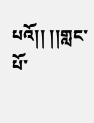པའོ།། །།གླང་པོ་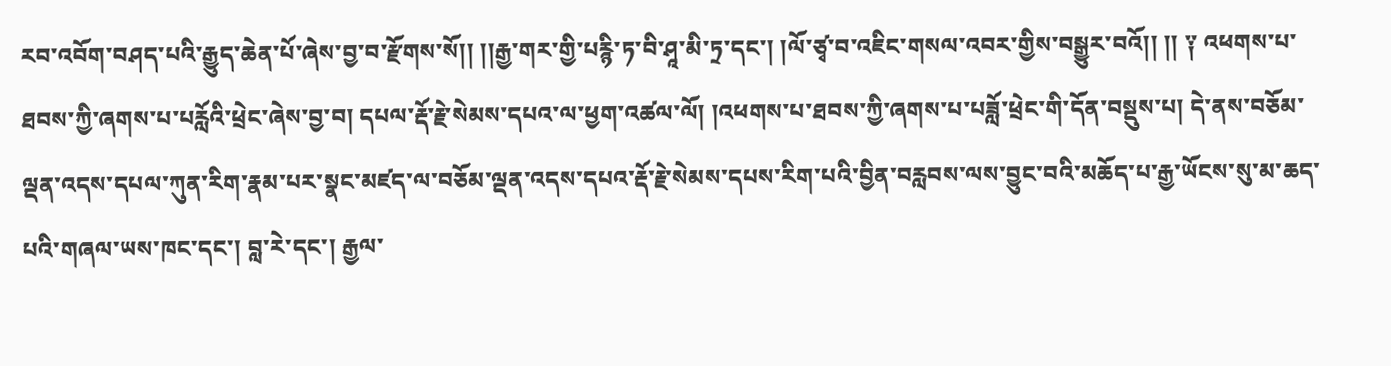རབ་འབོག་བཤད་པའི་རྒྱུད་ཆེན་པོ་ཞེས་བྱ་བ་རྫོགས་སོ།། །།རྒྱ་གར་གྱི་པརྙི་ཏ་བི་ཤཱ་མི་ཏྲ་དང་། །ལོ་ཙྭ་བ་འཇིང་གསལ་འབར་གྱིས་བསྒྱུར་བའོ།། །། ༑ འཕགས་པ་ཐབས་ཀྱི་ཞགས་པ་པརློའི་ཕྲེང་ཞེས་བྱ་བ། དཔལ་རྡོ་རྗེ་སེམས་དཔའ་ལ་ཕྱག་འཚལ་ལོ། །འཕགས་པ་ཐབས་ཀྱི་ཞགས་པ་པཟློ་ཕྲེང་གི་དོན་བསྡུས་པ། དེ་ནས་བཅོམ་ལྡན་འདས་དཔལ་ཀུན་རིག་རྣམ་པར་སྣང་མཛད་ལ་བཅོམ་ལྡན་འདས་དཔའ་རྡོ་རྗེ་སེམས་དཔས་རིག་པའི་བྱིན་བརླབས་ལས་བྱུང་བའི་མཆོད་པ་རྒྱ་ཡོངས་སུ་མ་ཆད་པའི་གཞལ་ཡས་ཁང་དང་། བླ་རེ་དང་། རྒྱལ་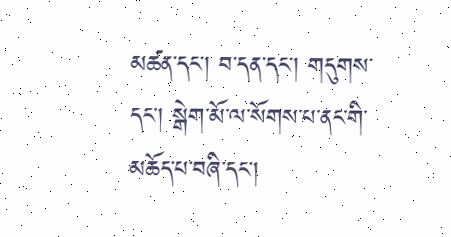མཚན་དང་། བ་དན་དང་། གདུགས་དང་། སྒེག་མོ་ལ་སོགས་པ་ནང་གི་མཆོད་པ་བཞི་དང་།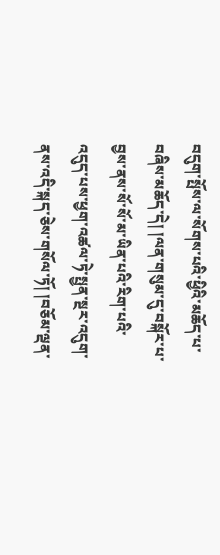བདུག་སྤོས་ལ་སོགས་པའི་ཕྱིའི་མཆོད་པ་བཞིས་མཆོད་དེ། །ལན་གསུམ་དུ་བསྐོར་པ་བྱས་ནས་སོ་སོ་མ་ཡིན་པའི་རིག་པའི་འདུད་པས་ཕྱག་འཚལ་ཏེ་སྤྱན་སྔར་འདུག་ནས་འདི་སྐད་ཅེས་གསོལ་ཏོ། །བཅོམ་ལྡན་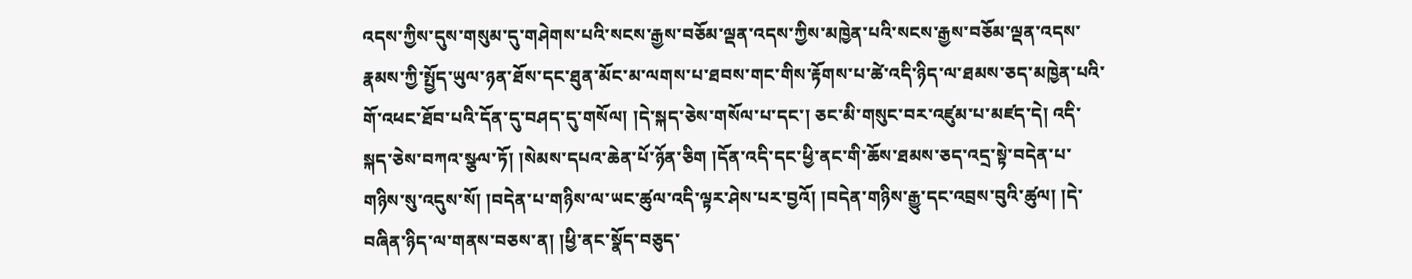འདས་ཀྱིས་དུས་གསུམ་དུ་གཤེགས་པའི་སངས་རྒྱས་བཅོམ་ལྡན་འདས་ཀྱིས་མཁྱེན་པའི་སངས་རྒྱས་བཅོམ་ལྡན་འདས་རྣམས་ཀྱི་སྤྱོད་ཡུལ་ཉན་ཐོས་དང་ཐུན་མོང་མ་ལགས་པ་ཐབས་གང་གིས་རྟོགས་པ་ཚེ་འདི་ཉིད་ལ་ཐམས་ཅད་མཁྱེན་པའི་གོ་འཕང་ཐོབ་པའི་དོན་དུ་བཤད་དུ་གསོལ། །དེ་སྐད་ཅེས་གསོལ་པ་དང་། ཅང་མི་གསུང་བར་འཛུམ་པ་མཛད་དེ། འདི་སྐད་ཅེས་བཀའ་སྩལ་ཏོ། །སེམས་དཔའ་ཆེན་པོ་ཉོན་ཅིག །དོན་འདི་དང་ཕྱི་ནང་གི་ཆོས་ཐམས་ཅད་འདྲ་སྟེ་བདེན་པ་གཉིས་སུ་འདུས་སོ། །བདེན་པ་གཉིས་ལ་ཡང་ཚུལ་འདི་ལྟར་ཤེས་པར་བྱའོ། །བདེན་གཉིས་རྒྱུ་དང་འབྲས་བུའི་ཚུལ། །དེ་བཞིན་ཉིད་ལ་གནས་བཅས་ན། །ཕྱི་ནང་སྣོད་བཅུད་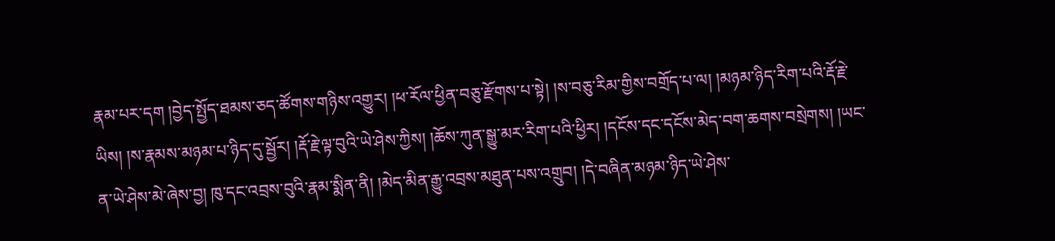རྣམ་པར་དག །བྱེད་སྤྱོད་ཐམས་ཅད་ཚོགས་གཉིས་འགྱུར། །ཕ་རོལ་ཕྱིན་བཅུ་རྫོགས་པ་སྟེ། །ས་བཅུ་རིམ་གྱིས་བགྲོད་པ་ལ། །མཉམ་ཉིད་རིག་པའི་རྡོ་རྗེ་ཡིས། །ས་རྣམས་མཉམ་པ་ཉིད་དུ་སྦྱོར། །རྡོ་རྗེ་ལྟ་བུའི་ཡེ་ཤེས་ཀྱིས། །ཆོས་ཀུན་སྒྱུ་མར་རིག་པའི་ཕྱིར། །དངོས་དང་དངོས་མེད་བག་ཆགས་བསྲེགས། །ཡང་ན་ཡེ་ཤེས་མེ་ཞེས་བྱ། ཁུ་དང་འབྲས་བུའི་རྣམ་སྨིན་ནི། །མེད་མིན་རྒྱུ་འབྲས་མཐུན་པས་འགྲུབ། །དེ་བཞིན་མཉམ་ཉིད་ཡེ་ཤེས་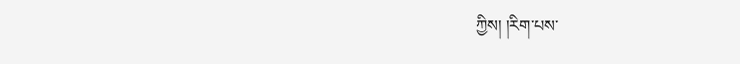ཀྱིས། །རིག་པས་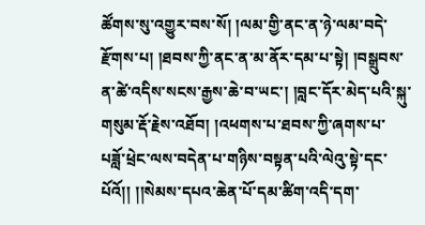ཚོགས་སུ་འགྱུར་བས་སོ། །ལམ་གྱི་ནང་ན་ཉེ་ལམ་བདེ་རྫོགས་པ། །ཐབས་ཀྱི་ནང་ན་མ་ནོར་དམ་པ་སྟེ། །བསྒྲུབས་ན་ཚེ་འདིས་སངས་རྒྱས་ཆེ་བ་ཡང་། །བླང་དོར་མེད་པའི་སྐུ་གསུམ་རྡོ་རྗེས་འཐོབ། །འཕགས་པ་ཐབས་ཀྱི་ཞགས་པ་པཟློ་ཕྲེང་ལས་བདེན་པ་གཉིས་བསྟན་པའི་ལེའུ་སྟེ་དང་པོའོ།། །།སེམས་དཔའ་ཆེན་པོ་དམ་ཚིག་འདི་དག་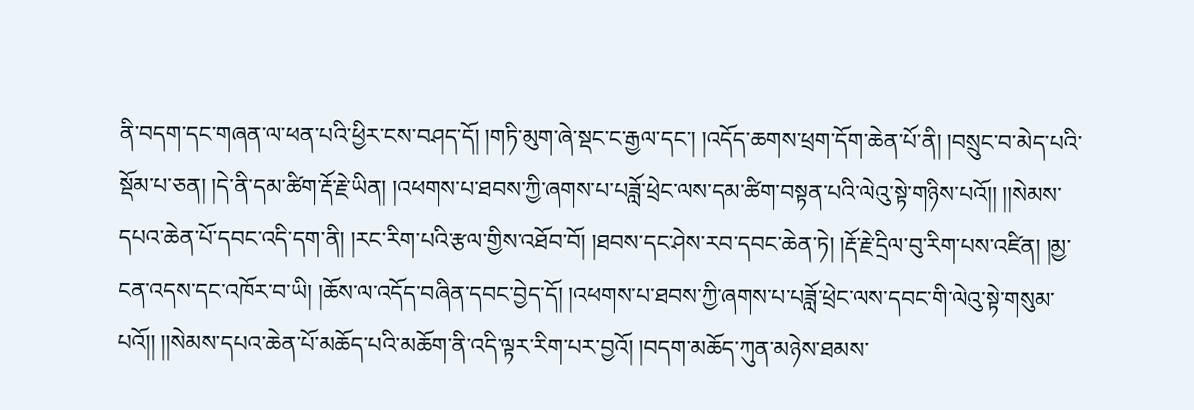ནི་བདག་དང་གཞན་ལ་ཕན་པའི་ཕྱིར་ངས་བཤད་དོ། །གཏི་མུག་ཞེ་སྡང་ང་རྒྱལ་དང་། །འདོད་ཆགས་ཕྲག་དོག་ཆེན་པོ་ནི། །བསྲུང་བ་མེད་པའི་སྡོམ་པ་ཅན། །དེ་ནི་དམ་ཚིག་རྡོ་རྗེ་ཡིན། །འཕགས་པ་ཐབས་ཀྱི་ཞགས་པ་པཟློ་ཕྲེང་ལས་དམ་ཚིག་བསྟན་པའི་ལེའུ་སྟེ་གཉིས་པའོ།། །།སེམས་དཔའ་ཆེན་པོ་དབང་འདི་དག་ནི། །རང་རིག་པའི་རྩལ་གྱིས་འཐོབ་བོ། །ཐབས་དང་ཤེས་རབ་དབང་ཆེན་ཏེ། །རྡོ་རྗེ་དྲིལ་བུ་རིག་པས་འཛིན། །མྱ་ངན་འདས་དང་འཁོར་བ་ཡི། །ཆོས་ལ་འདོད་བཞིན་དབང་བྱེད་དོ། །འཕགས་པ་ཐབས་ཀྱི་ཞགས་པ་པཟློ་ཕྲེང་ལས་དབང་གི་ལེའུ་སྟེ་གསུམ་པའོ།། །།སེམས་དཔའ་ཆེན་པོ་མཆོད་པའི་མཆོག་ནི་འདི་ལྟར་རིག་པར་བྱའོ། །བདག་མཆོད་ཀུན་མཉེས་ཐམས་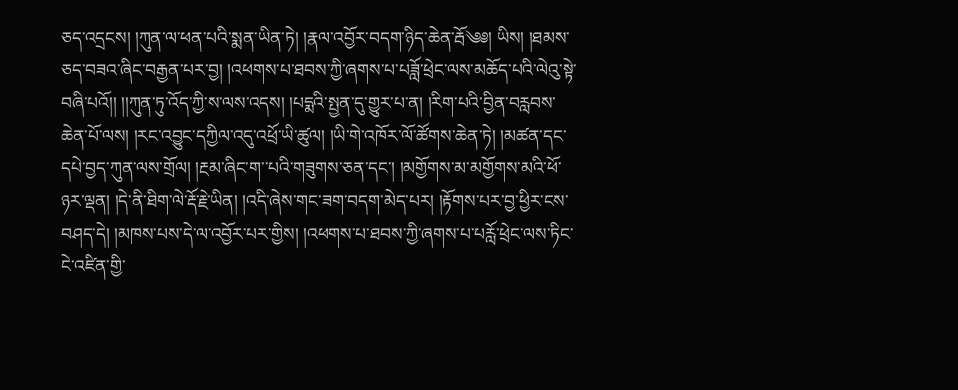ཅད་འདྲངས། །ཀུན་ལ་ཕན་པའི་སྨན་ཡིན་ཏེ། །རྣལ་འབྱོར་བདག་ཉིད་ཆེན་རྦོ༄༅། ཡིས། །ཐམས་ཅད་བཟའ་ཞིང་བརྒྱན་པར་བྱ། །འཕགས་པ་ཐབས་ཀྱི་ཞགས་པ་པཟློ་ཕྲེང་ལས་མཆོད་པའི་ལེའུ་སྟེ་བཞི་པའོ།། །།ཀུན་ཏུ་འོད་ཀྱི་ས་ལས་འདས། །པདྨའི་སྤྱན་དུ་གྱུར་པ་ན། །རིག་པའི་བྱིན་བརླབས་ཆེན་པོ་ལས། །རང་འབྱུང་དཀྱིལ་འདུ་འཕྲོ་ཡི་ཚུལ། །ཡི་གེ་འཁོར་ལོ་ཚོགས་ཆེན་ཏེ། །མཚན་དང་དཔེ་བྱད་ཀུན་ལས་གྲོལ། །རྔམ་ཞིང་ག་་པའི་གཟུགས་ཅན་དང་། །མགྱོགས་མ་མགྱོགས་མའི་ཕོ་ཉར་ལྡན། །དེ་ནི་ཐིག་ལེ་རྡོ་རྗེ་ཡིན། །འདི་ཞེས་གང་ཟག་བདག་མེད་པར། །རྟོགས་པར་བྱ་ཕྱིར་ངས་བཤད་དེ། །མཁས་པས་དེ་ལ་འབྱོར་པར་གྱིས། །འཕགས་པ་ཐབས་ཀྱི་ཞགས་པ་པརློ་ཕྲེང་ལས་ཏིང་ངེ་འཛིན་གྱི་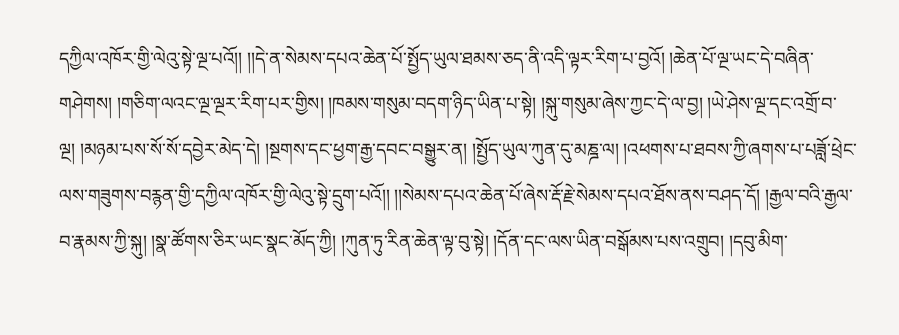དཀྱིལ་འཁོར་གྱི་ལེའུ་སྟེ་ལྔ་པའོ།། །།དེ་ན་སེམས་དཔའ་ཆེན་པོ་སྤྱོད་ཡུལ་ཐམས་ཅད་ནི་འདི་ལྟར་རིག་པ་བྱའོ། །ཆེན་པོ་ལྔ་ཡང་དེ་བཞིན་གཤེགས། །གཅིག་ལའང་ལྔ་ལྔར་རིག་པར་གྱིས། །ཁམས་གསུམ་བདག་ཉིད་ཡིན་པ་སྟེ། །སྐུ་གསུམ་ཞེས་ཀྱང་དེ་ལ་བྱ། །ཡེ་ཤེས་ལྔ་དང་འགྲོ་བ་ལྔ། །མཉམ་པས་སོ་སོ་དབྱེར་མེད་དེ། །སྔགས་དང་ཕྱག་རྒྱ་དབང་བསྒྱུར་ན། །སྤྱོད་ཡུལ་ཀུན་དུ་མཎྜ་ལ། །འཕགས་པ་ཐབས་ཀྱི་ཞགས་པ་པཟློ་ཕྲེང་ལས་གཟུགས་བརྙན་གྱི་དཀྱིལ་འཁོར་གྱི་ལེའུ་སྟེ་དྲུག་པའོ།། །།སེམས་དཔའ་ཆེན་པོ་ཞེས་རྡོ་རྗེ་སེམས་དཔའ་ཐོས་ནས་བཤད་དོ། །རྒྱལ་བའི་རྒྱལ་བ་རྣམས་ཀྱི་སྐུ། །སྣ་ཚོགས་ཅིར་ཡང་སྣང་མོད་ཀྱི། །ཀུན་ཏུ་རིན་ཆེན་ལྟ་བུ་སྟེ། །དོན་དང་ལས་ཡིན་བསྒོམས་པས་འགྲུབ། །དབུ་མིག་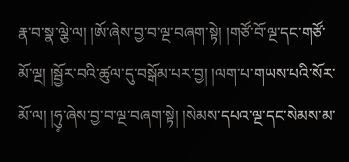རྣ་བ་སྣ་ལྕེ་ལ། །ཨོ་ཞེས་བྱ་བ་ལྔ་བཞག་སྟེ། །གཙོ་བོ་ལྔ་དང་གཙོ་མོ་ལྔ། །སྦྱོར་བའི་ཚུལ་དུ་བསྒོམ་པར་བྱ། །ལག་པ་གཡས་པའི་སོར་མོ་ལ། །ཧུ༷་ཞེས་བྱ་བ་ལྔ་བཞག་སྟེ། །སེམས་དཔའ་ལྔ་དང་སེམས་མ་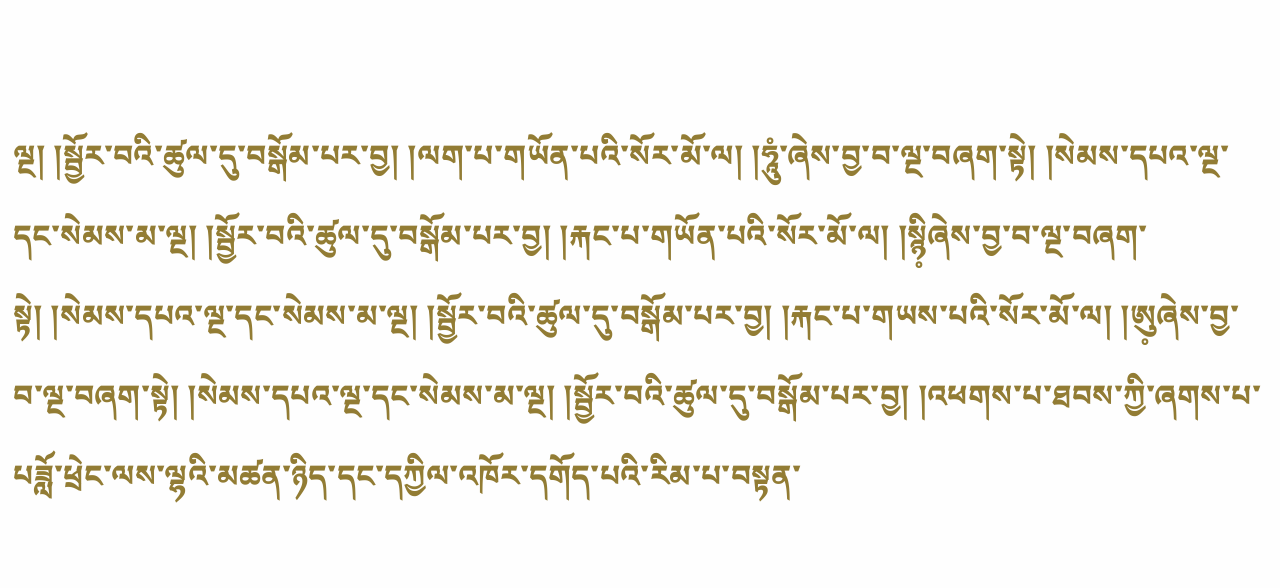ལྔ། །སྦྱོར་བའི་ཚུལ་དུ་བསྒོམ་པར་བྱ། །ལག་པ་གཡོན་པའི་སོར་མོ་ལ། །ཧཱུཾ་ཞེས་བྱ་བ་ལྔ་བཞག་སྟེ། །སེམས་དཔའ་ལྔ་དང་སེམས་མ་ལྔ། །སྦྱོར་བའི་ཚུལ་དུ་བསྒོམ་པར་བྱ། །རྐང་པ་གཡོན་པའི་སོར་མོ་ལ། །སྙི༷ཞེས་བྱ་བ་ལྔ་བཞག་སྟེ། །སེམས་དཔའ་ལྔ་དང་སེམས་མ་ལྔ། །སྦྱོར་བའི་ཚུལ་དུ་བསྒོམ་པར་བྱ། །རྐང་པ་གཡས་པའི་སོར་མོ་ལ། །ཨུ༷ཞེས་བྱ་བ་ལྔ་བཞག་སྟེ། །སེམས་དཔའ་ལྔ་དང་སེམས་མ་ལྔ། །སྦྱོར་བའི་ཚུལ་དུ་བསྒོམ་པར་བྱ། །འཕགས་པ་ཐབས་ཀྱི་ཞགས་པ་པཟློ་ཕྲེང་ལས་ལྷའི་མཚན་ཉིད་དང་དཀྱིལ་འཁོར་དགོད་པའི་རིམ་པ་བསྟན་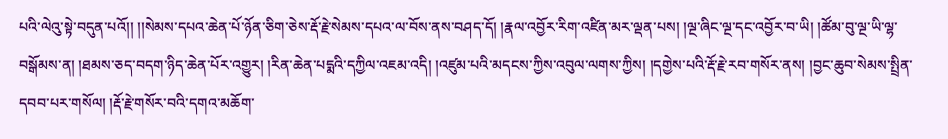པའི་ལེའུ་སྟེ་བདུན་པའོ།། །།སེམས་དཔའ་ཆེན་པོ་ཉོན་ཅིག་ཅེས་རྡོ་རྗེ་སེམས་དཔའ་ལ་བོས་ནས་བཤད་དོ། །རྣལ་འབྱོར་རིག་འཛིན་མར་ལྡན་པས། །ལྔ་ཞིང་ལྔ་དང་འབྱོར་བ་ཡི། །ཚོམ་བུ་ལྔ་ཡི་ལྷ་བསྒོམས་ན། །ཐམས་ཅད་བདག་ཉིད་ཆེན་པོར་འགྱུར། །རིན་ཆེན་པདྨའི་དཀྱིལ་འཇམ་འདི། །འཛུམ་པའི་མདངས་ཀྱིས་འབུལ་ལགས་ཀྱིས། །དགྱེས་པའི་རྡོ་རྗེ་རབ་གསོར་ནས། །བྱང་ཆུབ་སེམས་སྤྲིན་དབབ་པར་གསོལ། །རྡོ་རྗེ་གསོར་བའི་དགའ་མཆོག་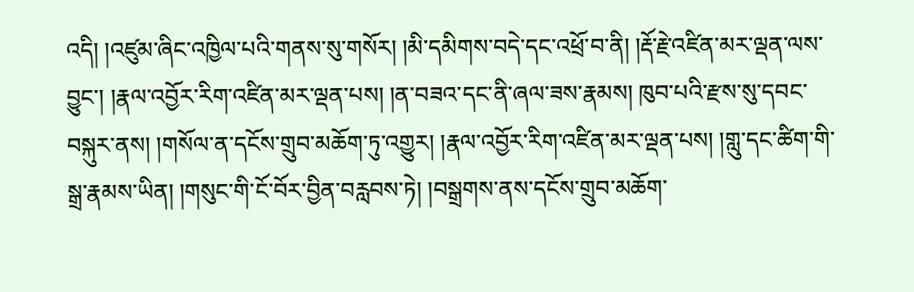འདི། །འཛུམ་ཞིང་འཁྱིལ་པའི་གནས་སུ་གསོར། །མི་དམིགས་བདེ་དང་འཕྲོ་བ་ནི། །རྡོ་རྗེ་འཛིན་མར་ལྡན་ལས་བྱུང་། །རྣལ་འབྱོར་རིག་འཛིན་མར་ལྡན་པས། །ན་བཟའ་དང་ནི་ཞལ་ཟས་རྣམས། ཁུབ་པའི་རྫས་སུ་དབང་བསྐུར་ནས། །གསོལ་ན་དངོས་གྲུབ་མཆོག་ཏུ་འགྱུར། །རྣལ་འབྱོར་རིག་འཛིན་མར་ལྡན་པས། །གླུ་དང་ཚིག་གི་སྒྲ་རྣམས་ཡིན། །གསུང་གི་ངོ་བོར་བྱིན་བརླབས་ཏེ། །བསྒྲགས་ནས་དངོས་གྲུབ་མཆོག་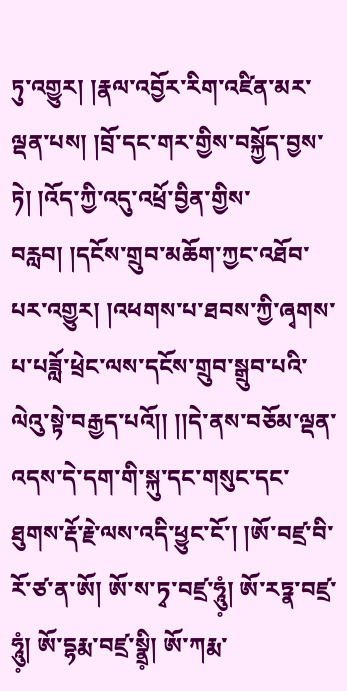ཏུ་འགྱུར། །རྣལ་འབྱོར་རིག་འཛིན་མར་ལྡན་པས། །བྲོ་དང་གར་གྱིས་བསྐྱོད་བྱས་ཏེ། །འོད་ཀྱི་འདུ་འཕྲོ་བྱིན་གྱིས་བརླབ། །དངོས་གྲུབ་མཆོག་ཀྱང་འཐོབ་པར་འགྱུར། །འཕགས་པ་ཐབས་ཀྱི་ཞྭགས་པ་པཟློ་ཕྲེང་ལས་དངོས་གྲུབ་སྒྲུབ་པའི་ལེའུ་སྟེ་བརྒྱད་པའོ།། །།དེ་ནས་བཅོམ་ལྡན་འདས་དེ་དག་གི་སྐུ་དང་གསུང་དང་ཐུགས་རྡོ་རྗེ་ལས་འདི་ཕྱུང་ངོ་། །ཨོ་བཛྲ་བི་རོ་ཙ་ན་ཨོ། ཨོ་ས་ཏྭ་བཛྲ་ཧཱུཾ༷། ཨོ་རཏྣ་བཛྲ་ཧཱུཾ༷། ཨོ་དྷརྨ་བཛྲ་སྣྲི༷། ཨོ་ཀརྨ་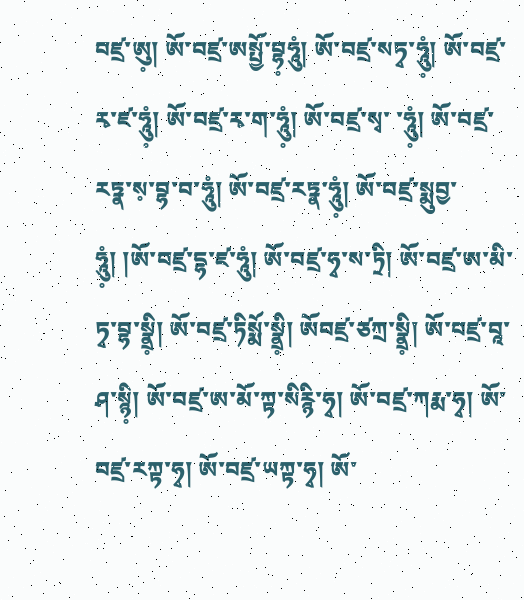བཛྲ་ཨུ༷། ཨོ་བཛྲ་ཨསྤྱོ་བྷ༷ཧཱུཾ། ཨོ་བཛྲ་སཏྭ་ཧཱུཾ༷། ཨོ་བཛྲ་རྭ་ཛ་ཧཱུཾ༷། ཨོ་བཛྲ་རྭ་ག་ཧཱུཾ༷། ཨོ་བཛྲ་སྭ་ ་ཧཱུཾ༷། ཨོ་བཛྲ་རཏྣ་ས༷་བྷ་བ་ཧཱུཾ། ཨོ་བཛྲ་རཏྣ་ཧཱུཾ༷། ཨོ་བཛྲ་སྨུབྱ་ཧཱུཾ༷། །ཨོ་བཛྲ་དྷ་ཛ་ཧཱུཾ། ཨོ་བཛྲ་ཧྭ་ས་ཏྲི། ཨོ་བཛྲ་ཨ་མི་ཏྭ་བྷ་སྣྲི༷། ཨོ་བཛྲ་ཏིསྨོ་སྣྲི༷། ཨོབཛྲ་ཙཀྲ་སྣྲི༷། ཨོ་བཛྲ་བཱ་ཤ་སྙི༷། ཨོ་བཛྲ་ཨ་མོ་ཀྟ་སིརྙི་ཧྭ། ཨོ་བཛྲ་ཀརྨ་ཧྭ། ཨོ་བཛྲ་རཀྟ་ཧྭ། ཨོ་བཛྲ་ཡཀྟ་ཧྭ། ཨོ་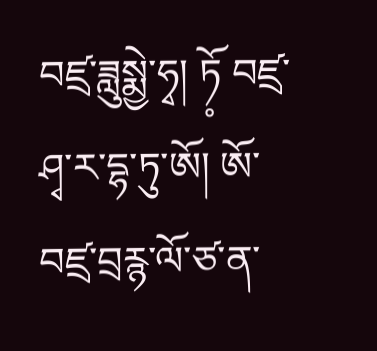བཛྲ་ཟླུསྨྱེ་ཧྭ། ཏོ༷ བཛྲ་ཤྭ་ར་དྷ་ཏུ་ཨོ། ཨོ་བཛྲ་བྲརྙ་ལོ་ཙ་ན་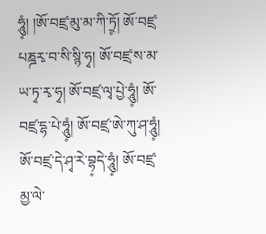ཧཱུཾ༷། །ཨོ་བཛྲ་མུ་མ་ཀི་ཏྲོ༷། ཨོ་བཛྲ་པཎྜརྭ་བ་སི་སྙི་ཧྭ། ཨོ་བཛྲ་ས་མ་ཡ་ཏྭ་རྭ་ཧྭ། ཨོ་བཛྲ་ལྭ་པྱེ་ཧཱུཾ༷། ཨོ་བཛྲ་དྷ་པེ་ཧཱུཾ༷། ཨོ་བཛྲ་ཨེ་ཀུ་ཤ་ཧཱུཾ༷། ཨོ་བཛྲ་དེ་ཤྭ་རེ་བྷ༷དེ་ཧཱུཾ༷། ཨོ་བཛྲ་མྱ་ལེ་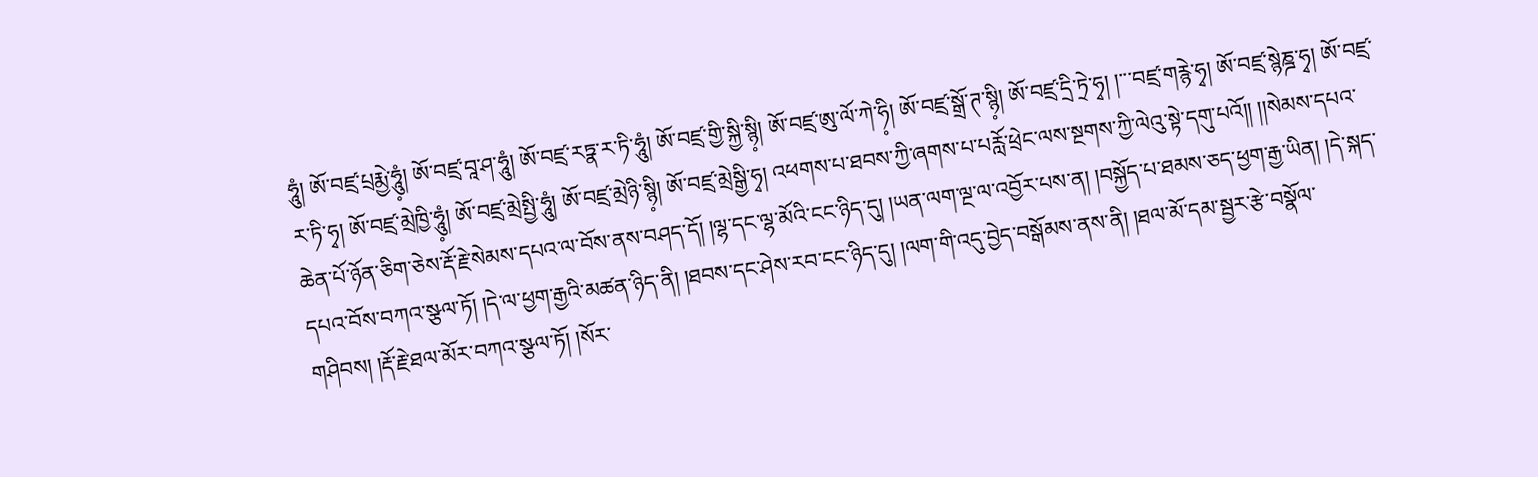ཧཱུཾ། ཨོ་བཛྲ་པྲརྨྱེ་ཧཱུཾ༷། ཨོ་བཛྲ་བཱ་ཤ་ཧཱུཾ། ཨོ་བཛྲ་རཏྣ་ར་ཏི་ཧཱུཾ། ཨོ་བཛྲ་གྱི་སྐྱི་སྙི༷། ཨོ་བཛྲ་ཨུ་ལོ་ཀེ་ཧི༷། ཨོ་བཛྲ་སྒྲོ་ཊ་སྙི༷། ཨོ་བཛྲ་དྲི་ཏྲེ་ཧྭ། །་་་བཛྲ་གརྙེ་ཧྭ། ཨོ་བཛྲ་སྙེཎྜ་ཧྭ། ཨོ་བཛྲ་ར་ཏི་ཧྭ། ཨོ་བཛྲ་མྲེཁྱི་ཧཱུཾ༷། ཨོ་བཛྲ་མྲེསྤྱི་ཧཱུཾ། ཨོ་བཛྲ་མྲེཉི་སྙི༷། ཨོ་བཛྲ་མྲེསྒྱི་ཧྭ། འཕགས་པ་ཐབས་ཀྱི་ཞགས་པ་པརློ་ཕྲེང་ལས་སྔགས་ཀྱི་ལེའུ་སྟེ་དགུ་པའོ།། །།སེམས་དཔའ་ཆེན་པོ་ཉོན་ཅིག་ཅེས་རྡོ་རྗེ་སེམས་དཔའ་ལ་བོས་ནས་བཤད་དོ། །ལྷ་དང་ལྷ་མོའི་ངང་ཉིད་དུ། །ཡན་ལག་ལྔ་ལ་འབྱོར་པས་ན། །བསྐྱོད་པ་ཐམས་ཅད་ཕྱག་རྒྱ་ཡིན། །དེ་སྐད་དཔའ་བོས་བཀའ་སྩལ་ཏོ། །དེ་ལ་ཕྱག་རྒྱའི་མཚན་ཉིད་ནི། །ཐབས་དང་ཤེས་རབ་ངང་ཉིད་དུ། །ལག་གི་འདུ་བྱེད་བསྒོམས་ནས་ནི། །ཐལ་མོ་དམ་སྦྱར་རྩེ་བསྣོལ་གཤིབས། །རྡོ་རྗེ་ཐལ་མོར་བཀའ་སྩལ་ཏོ། །སོར་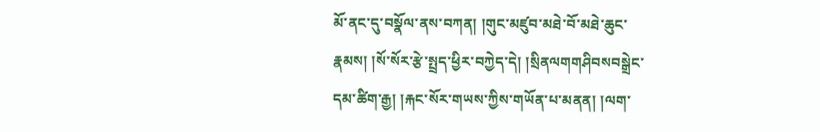མོ་ནང་དུ་བསྣོལ་ནས་བཀན། །གུང་མཛུབ་མཐེ་བོ་མཐེ་ཆུང་རྣམས། །སོ་སོར་རྩེ་སྤྲད་ཕྱིར་བཀྱེད་དེ། །སྲིནལགགཤིབསབསྒྲེང་དམ་ཚིག་རྒྱ། །རྐང་སོར་གཡས་ཀྱིས་གཡོན་པ་མནན། །ལག་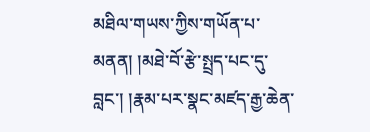མཐིལ་གཡས་ཀྱིས་གཡོན་པ་མནན། །མཐེ་བོ་རྩེ་སྤྲད་པང་དུ་བླང་། །རྣམ་པར་སྣང་མཛད་རྒྱ་ཆེན་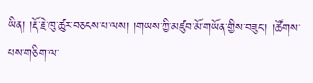ཡིན། །རྡོ་རྗེ་ཁུ་ཚུར་བཅངས་པ་ལས། །གཡས་ཀྱི་མཛུབ་མོ་གཡོན་གྱིས་བཟུང་། །ཚོགས་པས་གཅིག་ལ་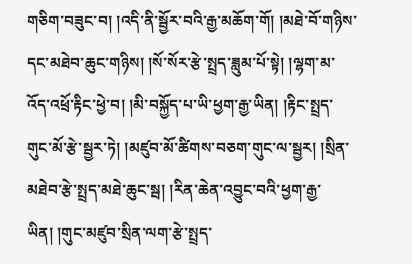གཅིག་བཟུང་བ། །འདི་ནི་སྦྱོར་བའི་རྒྱ་མཆོག་གོ། །མཐེ་བོ་གཉིས་དང་མཐེབ་ཆུང་གཉིས། །སོ་སོར་རྩེ་སྤྲད་ཟླུམ་པོ་སྟེ། །ལྷག་མ་འོད་འཕྲོ་རྟིང་ཕྱེ་བ། །མི་བསྐྱོད་པ་ཡི་ཕྱག་རྒྱ་ཡིན། །རྟིང་སྤྲད་གུང་མོ་རྩེ་སྦྱར་ཏེ། །མཛུབ་མོ་ཚིགས་བཅག་གུང་ལ་སྦྱར། །སྲིན་མཐེབ་རྩེ་སྤྲད་མཐེ་ཆུང་སྦ། །རིན་ཆེན་འབྱུང་བའི་ཕྱག་རྒྱ་ཡིན། །གུང་མཛུབ་སྲིན་ལག་རྩེ་སྤྲད་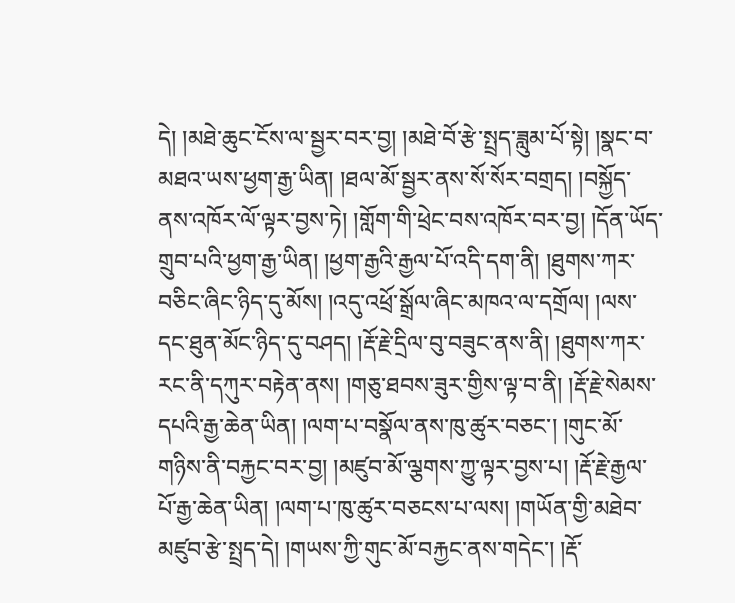དེ། །མཐེ་ཆུང་ངོས་ལ་སྦྱར་བར་བྱ། །མཐེ་བོ་རྩེ་སྤྲད་ཟླུམ་པོ་སྟེ། །སྣང་བ་མཐའ་ཡས་ཕྱག་རྒྱ་ཡིན། །ཐལ་མོ་སྦྱར་ནས་སོ་སོར་བགྲད། །བསྐྱོད་ནས་འཁོར་ལོ་ལྟར་བྱས་ཏེ། །གློག་གི་ཕྲེང་བས་འཁོར་བར་བྱ། །དོན་ཡོད་གྲུབ་པའི་ཕྱག་རྒྱ་ཡིན། །ཕྱག་རྒྱའི་རྒྱལ་པོ་འདི་དག་ནི། །ཐུགས་ཀར་བཅིང་ཞིང་ཉིད་དུ་མོས། །འདུ་འཕྲོ་སྒྲོལ་ཞིང་མཁའ་ལ་དགྲོལ། །ལས་དང་ཐུན་མོང་ཉིད་དུ་བཤད། །རྡོ་རྗེ་དྲིལ་བུ་བཟུང་ནས་ནི། །ཐུགས་ཀར་རང་ནི་དཀུར་བརྟེན་ནས། །གཅུ་ཐབས་ཟུར་གྱིས་ལྟ་བ་ནི། །རྡོ་རྗེ་སེམས་དཔའི་རྒྱ་ཆེན་ཡིན། །ལག་པ་བསྣོལ་ནས་ཁུ་ཚུར་བཅང་། །གུང་མོ་གཉིས་ནི་བརྐྱང་བར་བྱ། །མཛུབ་མོ་ལྕགས་ཀྱུ་ལྟར་བྱས་པ། །རྡོ་རྗེ་རྒྱལ་པོ་རྒྱ་ཆེན་ཡིན། །ལག་པ་ཁུ་ཚུར་བཅངས་པ་ལས། །གཡོན་གྱི་མཐེབ་མཛུབ་རྩེ་སྤྲད་དེ། །གཡས་ཀྱི་གུང་མོ་བརྐྱང་ནས་གདེང་། །རྡོ་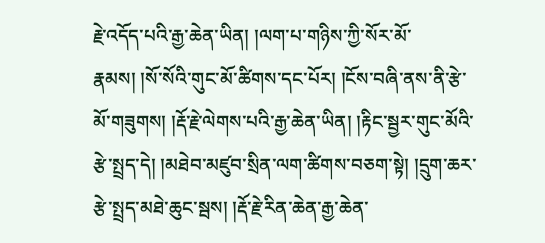རྗེ་འདོད་པའི་རྒྱ་ཆེན་ཡིན། །ལག་པ་གཉིས་ཀྱི་སོར་མོ་རྣམས། །སོ་སོའི་གུང་མོ་ཚིགས་དང་པོར། །ངོས་བཞི་ནས་ནི་རྩེ་མོ་གཟུགས། །རྡོ་རྗེ་ལེགས་པའི་རྒྱ་ཆེན་ཡིན། །རྟིང་སྦྱར་གུང་མོའི་རྩེ་སྤྲད་དེ། །མཐེབ་མཛུབ་སྲིན་ལག་ཚིགས་བཅག་སྟེ། །དྲུག་ཆར་རྩེ་སྤྲད་མཐེ་ཆུང་སྦས། །རྡོ་རྗེ་རིན་ཆེན་རྒྱ་ཆེན་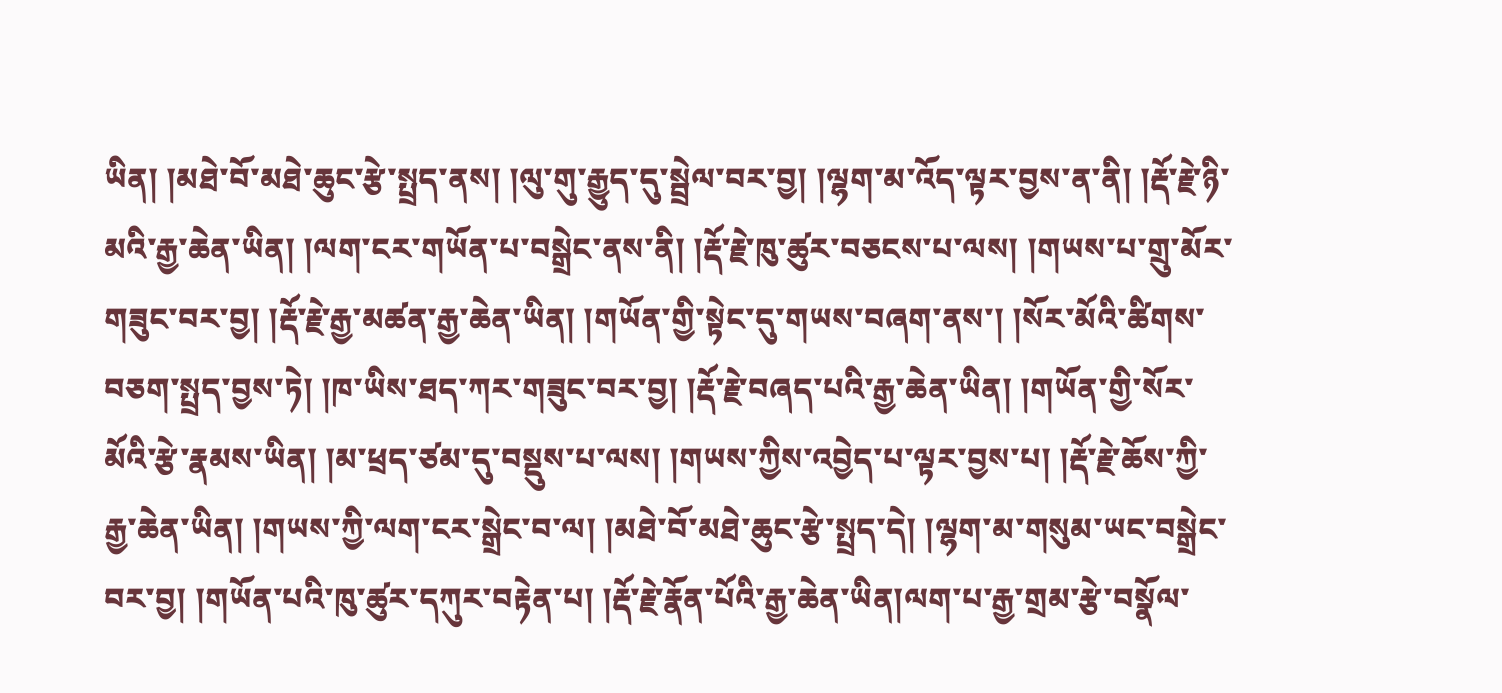ཡིན། །མཐེ་བོ་མཐེ་ཆུང་རྩེ་སྤྲད་ནས། །ལུ་གུ་རྒྱུད་དུ་སྦྲེལ་བར་བྱ། །ལྷག་མ་འོད་ལྟར་བྱས་ན་ནི། །རྡོ་རྗེ་ཉི་མའི་རྒྱ་ཆེན་ཡིན། །ལག་ངར་གཡོན་པ་བསྒྲེང་ནས་ནི། །རྡོ་རྗེ་ཁུ་ཚུར་བཅངས་པ་ལས། །གཡས་པ་གྲུ་མོར་གཟུང་བར་བྱ། །རྡོ་རྗེ་རྒྱ་མཚན་རྒྱ་ཆེན་ཡིན། །གཡོན་གྱི་སྟེང་དུ་གཡས་བཞག་ནས་། །སོར་མོའི་ཚིགས་བཅག་སྤྲད་བྱས་ཏེ། །ཁ་ཡིས་ཐད་ཀར་གཟུང་བར་བྱ། །རྡོ་རྗེ་བཞད་པའི་རྒྱ་ཆེན་ཡིན། །གཡོན་གྱི་སོར་མོའི་རྩེ་རྣམས་ཡིན། །མ་ཕྲད་ཙམ་དུ་བསྡུས་པ་ལས། །གཡས་ཀྱིས་འབྱེད་པ་ལྟར་བྱས་པ། །རྡོ་རྗེ་ཆོས་ཀྱི་རྒྱ་ཆེན་ཡིན། །གཡས་ཀྱི་ལག་ངར་སྒྲེང་བ་ལ། །མཐེ་བོ་མཐེ་ཆུང་རྩེ་སྤྲད་དེ། །ལྷག་མ་གསུམ་ཡང་བསྒྲེང་བར་བྱ། །གཡོན་པའི་ཁུ་ཚུར་དཀུར་བརྟེན་པ། །རྡོ་རྗེ་རྣོན་པོའི་རྒྱ་ཆེན་ཡིན།ལག་པ་རྒྱ་གྲམ་རྩེ་བསྣོལ་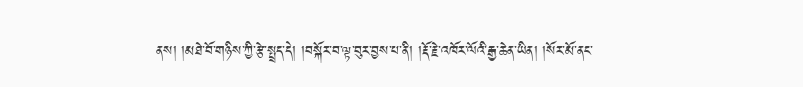ནས། །མཐེ་བོ་གཉིས་ཀྱི་རྩེ་སྤྲད་དེ། །བསྐོར་བ་ལྟ་བུར་བྱས་པ་ནི། །རྡོ་རྗེ་འཁོར་ལོའི་རྒྱ་ཆེན་ཡིན། །སོར་མོ་ནང་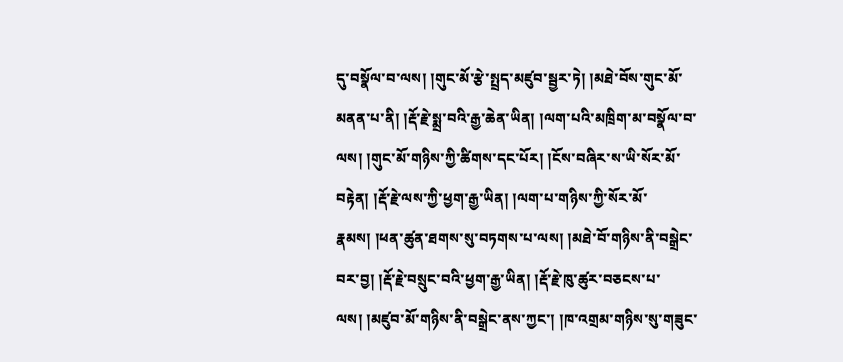དུ་བསྣོལ་བ་ལས། །གུང་མོ་རྩེ་སྤྲད་མཛུབ་སྦྱར་ཏེ། །མཐེ་བོས་གུང་མོ་མནན་པ་ནི། །རྡོ་རྗེ་སྨྲ་བའི་རྒྱ་ཆེན་ཡིན། །ལག་པའི་མཁྲིག་མ་བསྣོལ་བ་ལས། །གུང་མོ་གཉིས་ཀྱི་ཚིགས་དང་པོར། །ངོས་བཞིར་ས་ཡི་སོར་མོ་བརྟེན། །རྡོ་རྗེ་ལས་ཀྱི་ཕྱག་རྒྱ་ཡིན། །ལག་པ་གཉིས་ཀྱི་སོར་མོ་རྣམས། །ཕན་ཚུན་ཐགས་སུ་བཏགས་པ་ལས། །མཐེ་བོ་གཉིས་ནི་བསྒྲེང་བར་བྱ། །རྡོ་རྗེ་བསྲུང་བའི་ཕྱག་རྒྱ་ཡིན། །རྡོ་རྗེ་ཁུ་ཚུར་བཅངས་པ་ལས། །མཛུབ་མོ་གཉིས་ནི་བསྒྲེང་ནས་ཀྱང་། །ཁ་འགྲམ་གཉིས་སུ་གཟུང་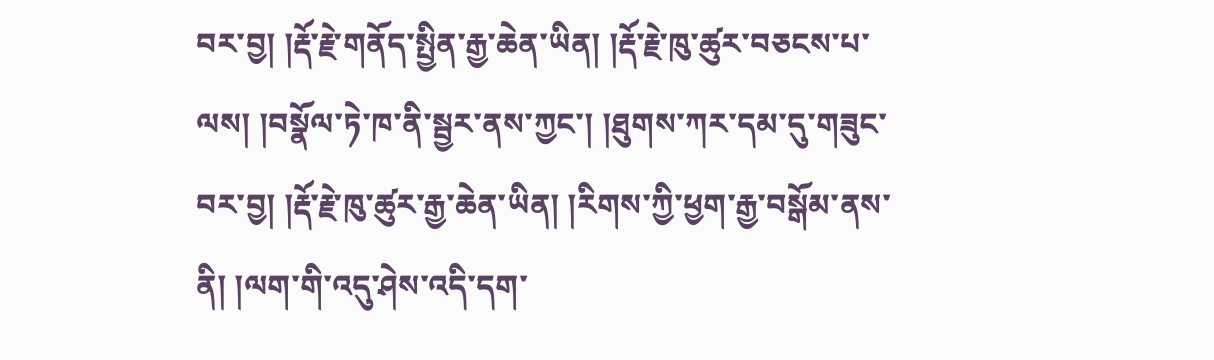བར་བྱ། །རྡོ་རྗེ་གནོད་སྤྱིན་རྒྱ་ཆེན་ཡིན། །རྡོ་རྗེ་ཁུ་ཚུར་བཅངས་པ་ལས། །བསྣོལ་ཏེ་ཁ་ནི་སྦྱར་ནས་ཀྱང་། །ཐུགས་ཀར་དམ་དུ་གཟུང་བར་བྱ། །རྡོ་རྗེ་ཁུ་ཚུར་རྒྱ་ཆེན་ཡིན། །རིགས་ཀྱི་ཕྱག་རྒྱ་བསྒོམ་ནས་ནི། །ལག་གི་འདུ་ཤེས་འདི་དག་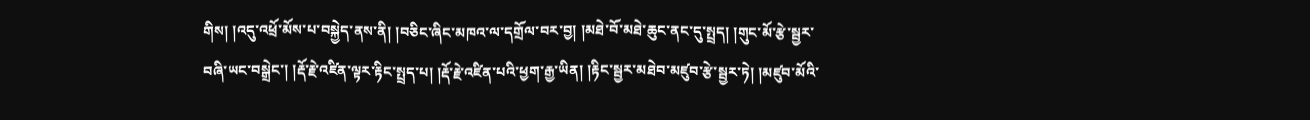གིས། །འདུ་འཕྲོ་མོས་པ་བསྐྱེད་ནས་ནི། །བཅིང་ཞིང་མཁའ་ལ་དགྲོལ་བར་བྱ། །མཐེ་བོ་མཐེ་ཆུང་ནང་དུ་སྤྲད། །གུང་མོ་རྩེ་སྦྱར་བཞི་ཡང་བསྒྲེང་། །རྡོ་རྗེ་འཛིན་ལྟར་རྟིང་སྤྲད་པ། །རྡོ་རྗེ་འཛིན་པའི་ཕྱག་རྒྱ་ཡིན། །རྟིང་སྦྱར་མཐེབ་མཛུབ་རྩེ་སྦྱར་ཏེ། །མཛུབ་མོའི་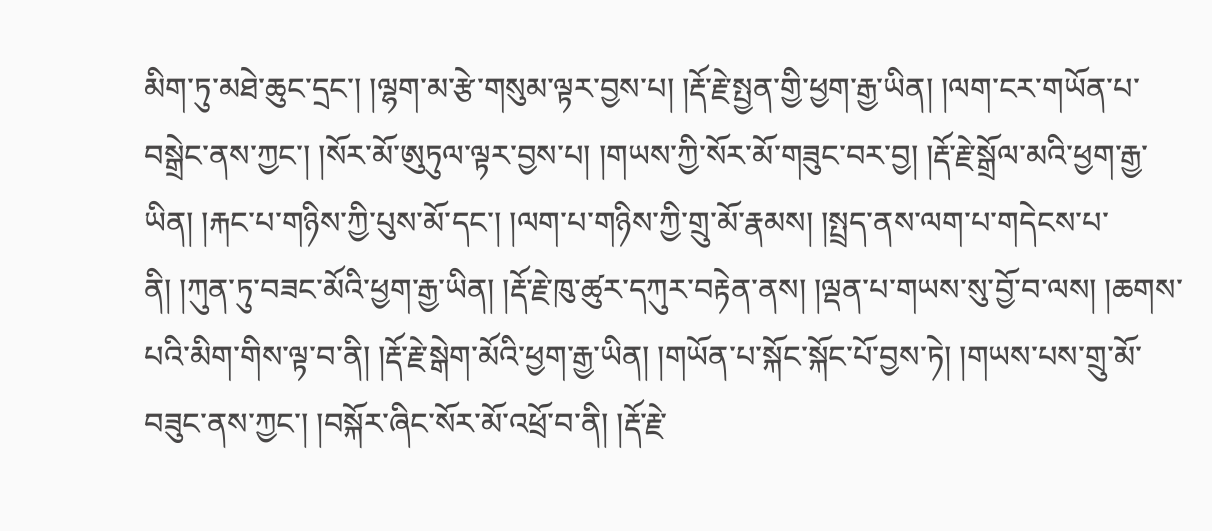མིག་ཏུ་མཐེ་ཆུང་དྲང་། །ལྷག་མ་རྩེ་གསུམ་ལྟར་བྱས་པ། །རྡོ་རྗེ་སྤྱན་གྱི་ཕྱག་རྒྱ་ཡིན། །ལག་ངར་གཡོན་པ་བསྒྲེང་ནས་ཀྱང་། །སོར་མོ་ཨུཏུལ་ལྟར་བྱས་པ། །གཡས་ཀྱི་སོར་མོ་གཟུང་བར་བྱ། །རྡོ་རྗེ་སྒྲོལ་མའི་ཕྱག་རྒྱ་ཡིན། །རྐང་པ་གཉིས་ཀྱི་པུས་མོ་དང་། །ལག་པ་གཉིས་ཀྱི་གྲུ་མོ་རྣམས། །སྤྲད་ནས་ལག་པ་གདེངས་པ་ནི། །ཀུན་ཏུ་བཟང་མོའི་ཕྱག་རྒྱ་ཡིན། །རྡོ་རྗེ་ཁུ་ཚུར་དཀུར་བརྟེན་ནས། །ལྡན་པ་གཡས་སུ་བྱོ་བ་ལས། །ཆགས་པའི་མིག་གིས་ལྟ་བ་ནི། །རྡོ་རྗེ་སྒེག་མོའི་ཕྱག་རྒྱ་ཡིན། །གཡོན་པ་སྐོང་སྐོང་པོ་བྱས་ཏེ། །གཡས་པས་གྲུ་མོ་བཟུང་ནས་ཀྱང་། །བསྐོར་ཞིང་སོར་མོ་འཕྲོ་བ་ནི། །རྡོ་རྗེ་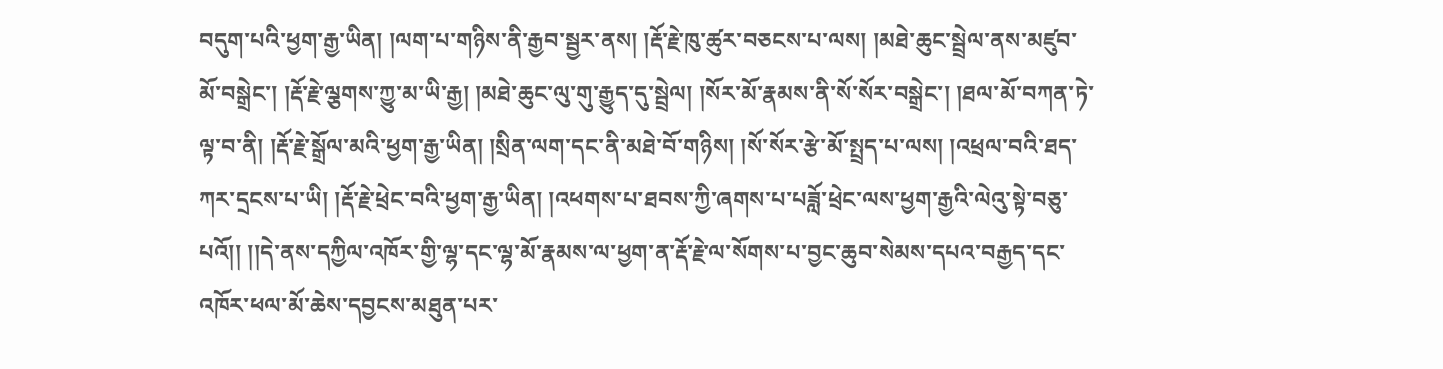བདུག་པའི་ཕྱག་རྒྱ་ཡིན། །ལག་པ་གཉིས་ནི་རྒྱབ་སྦྱར་ནས། །རྡོ་རྗེ་ཁུ་ཚུར་བཅངས་པ་ལས། །མཐེ་ཆུང་སྦྲེལ་ནས་མཛུབ་མོ་བསྒྲེང་། །རྡོ་རྗེ་ལྕགས་ཀྱུ་མ་ཡི་རྒྱ། །མཐེ་ཆུང་ལུ་གུ་རྒྱུད་དུ་སྦྲེལ། །སོར་མོ་རྣམས་ནི་སོ་སོར་བསྒྲེང་། །ཐལ་མོ་བཀན་ཏེ་ལྟ་བ་ནི། །རྡོ་རྗེ་སྒྲོལ་མའི་ཕྱག་རྒྱ་ཡིན། །སྲིན་ལག་དང་ནི་མཐེ་བོ་གཉིས། །སོ་སོར་རྩེ་མོ་སྤྲད་པ་ལས། །འཕྲལ་བའི་ཐད་ཀར་དྲངས་པ་ཡི། །རྡོ་རྗེ་ཕྲེང་བའི་ཕྱག་རྒྱ་ཡིན། །འཕགས་པ་ཐབས་ཀྱི་ཞགས་པ་པཟློ་ཕྲེང་ལས་ཕྱག་རྒྱའི་ལེའུ་སྟེ་བཅུ་པའོ།། །།དེ་ནས་དཀྱིལ་འཁོར་གྱི་ལྷ་དང་ལྷ་མོ་རྣམས་ལ་ཕྱག་ན་རྡོ་རྗེ་ལ་སོགས་པ་བྱང་ཆུབ་སེམས་དཔའ་བརྒྱད་དང་འཁོར་ཕལ་མོ་ཆེས་དབྱངས་མཐུན་པར་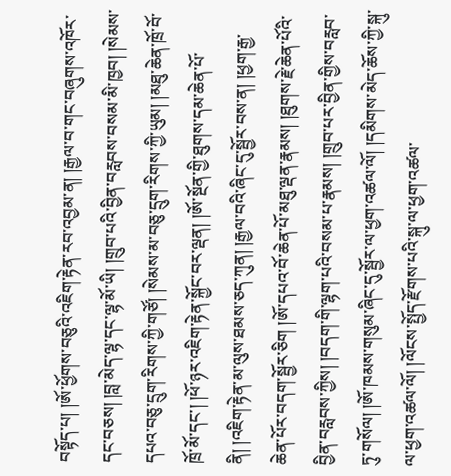བསྟོད་པ། །ཨོ་ཕྱོགས་བཅུའི་འཇིག་རྟེན་རབ་འབྱམ་ན། །རྒྱལ་བ་གང་བཞུགས་འཁོར་དང་བཅས། །བླ་མེད་ལྷ་དང་ལྷ་མོ་ཡི། །གྲུབ་པའི་བྱིན་བརླབས་བསམ་མི་ཁྱབ། །སེམས་དཔའ་བཅུ་དྲུག་རིགས་ཀྱི་གཙོ། །སེམས་མ་བཅུ་དྲུག་རིགས་ཀྱི་ཡུམ། །མཐུ་ཆེན་ཁྲོ་བོ་ཁྲོ་མོ་དང་། །ཕོ་ཉར་འཇིག་རྟེན་སྐྱོང་བར་ལྡན། །ཨོ་སྔོན་གྱི་ཐུགས་དམ་ཆེན་པོ་ནི། །འཇིག་རྟེན་མ་ལུས་ཐམས་ཅད་ཀུན། །རྒྱལ་བའི་ཞིང་དུ་སྦྱོར་བས་ན། །ཕྱག་རྒྱ་ཆེན་པོར་བདག་སྦྱོར་ཅིག །ཨོ་དཔའ་བོ་ཆེན་པོ་མཐུ་ལྡན་རྣམས། །ཐུགས་རྗེ་ཆེན་པོའི་བྱིན་བརླབས་ཀྱིས། །བདག་གི་ལྷག་པའི་བསམ་པ་རྣམས། །གྲུབ་པར་བྱིན་གྱིས་བརླབ་ཏུ་གསོལ། །ཨོ་ཁམས་གསུམ་ཞིང་དུ་སྦྱོར་ལ་ཕྱག་འཚལ་ལོ། །དམིགས་མེད་ཆོས་ཀྱི་སྐུ་ལ་ཕྱག་འཚལ་ལོ། །ལོངས་སྤྱོད་རྫོགས་པའི་སྐུ་ལ་ཕྱག་འཚལ་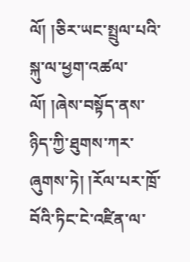ལོ། །ཅིར་ཡང་སྤྲུལ་པའི་སྐུ་ལ་ཕྱག་འཚལ་ལོ། །ཞེས་བསྟོད་ནས་ཉིད་ཀྱི་ཐུགས་ཀར་ཞུགས་ཏེ། །རོལ་པར་ཁྲོ་བོའི་ཏིང་ངེ་འཛིན་ལ་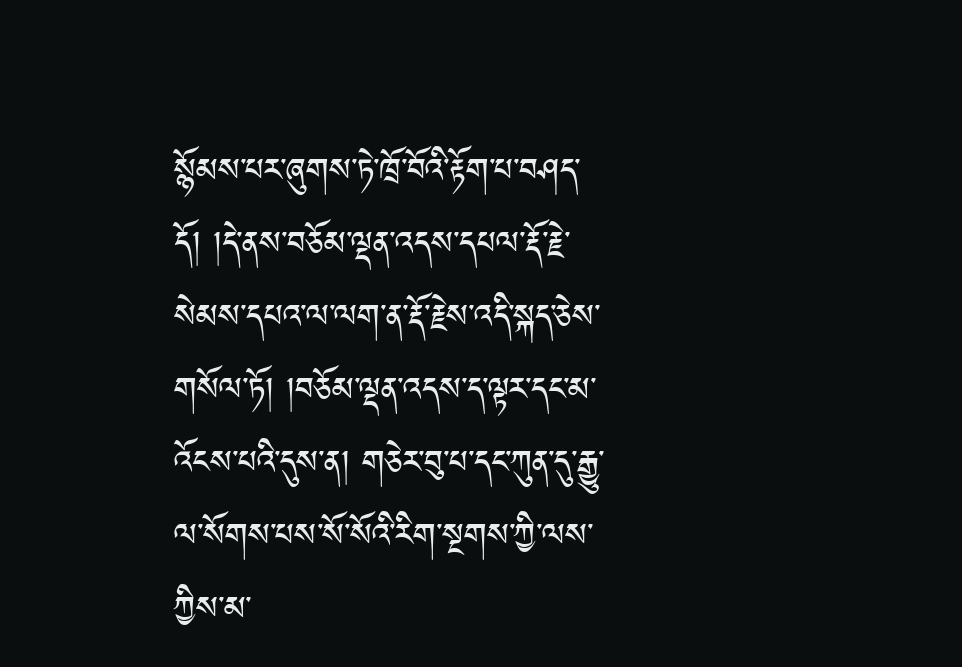སྙོམས་པར་ཞུགས་ཏེ་ཁྲོ་བོའི་རྟོག་པ་བཤད་དོ། །དེ་ནས་བཅོམ་ལྡན་འདས་དཔལ་རྡོ་རྗེ་སེམས་དཔའ་ལ་ལག་ན་རྡོ་རྗེས་འདི་སྐད་ཅེས་གསོལ་ཏོ། །བཅོམ་ལྡན་འདས་ད་ལྟར་དང་མ་འོངས་པའི་དུས་ན། གཅེར་བུ་པ་དང་ཀུན་དུ་རྒྱུ་ལ་སོགས་པས་སོ་སོའི་རིག་སྔགས་ཀྱི་ལས་ཀྱིས་མ་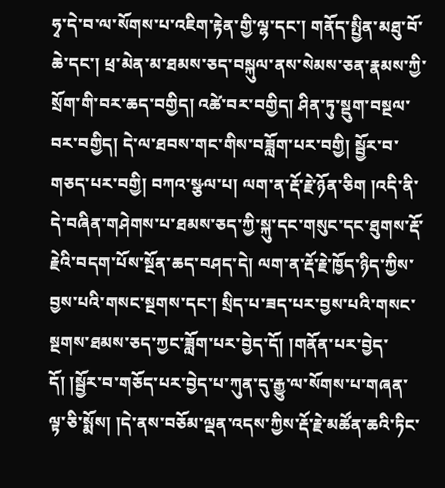ཧྭ་དེ་བ་ལ་སོགས་པ་འཇིག་རྟེན་གྱི་ལྷ་དང་། གནོད་སྤྱིན་མཐུ་བོ་ཆེ་དང་། ཕྲ་མེན་མ་ཐམས་ཅད་བསྐུལ་ནས་སེམས་ཅན་རྣམས་ཀྱི་སྲོག་གི་བར་ཆད་བགྱིད། འཚེ་བར་བགྱིད། ཤིན་ཏུ་སྡུག་བསྔལ་བར་བགྱིད། དེ་ལ་ཐབས་གང་གིས་བཟློག་པར་བགྱི། སྦྱོར་བ་གཅད་པར་བགྱི། བཀའ་སྩལ་པ། ལག་ན་རྡོ་རྗེ་ཉོན་ཅིག །འདི་ནི་དེ་བཞིན་གཤེགས་པ་ཐམས་ཅད་ཀྱི་སྐུ་དང་གསུང་དང་ཐུགས་རྡོ་རྗེའི་བདག་པོས་སྔོན་ཆད་བཤད་དེ། ལག་ན་རྡོ་རྗེ་ཁྱོད་ཉིད་ཀྱིས་བྱས་པའི་གསང་སྔགས་དང་། སྲིད་པ་ཟད་པར་བྱས་པའི་གསང་སྔགས་ཐམས་ཅད་ཀྱང་ཟློག་པར་བྱེད་དོ། །གནོན་པར་བྱེད་དོ། །སྦྱོར་བ་གཅོད་པར་བྱེད་པ་ཀུན་དུ་རྒྱུ་ལ་སོགས་པ་གཞན་ལྟ་ཅི་སྨོས། །དེ་ནས་བཅོམ་ལྡན་འདས་ཀྱིས་རྡོ་རྗེ་མཚོན་ཆའི་ཏིང་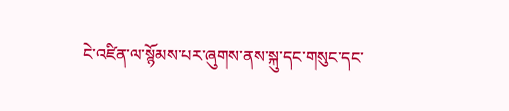ངེ་འཛིན་ལ་སྙོམས་པར་ཞུགས་ནས་སྐུ་དང་གསུང་དང་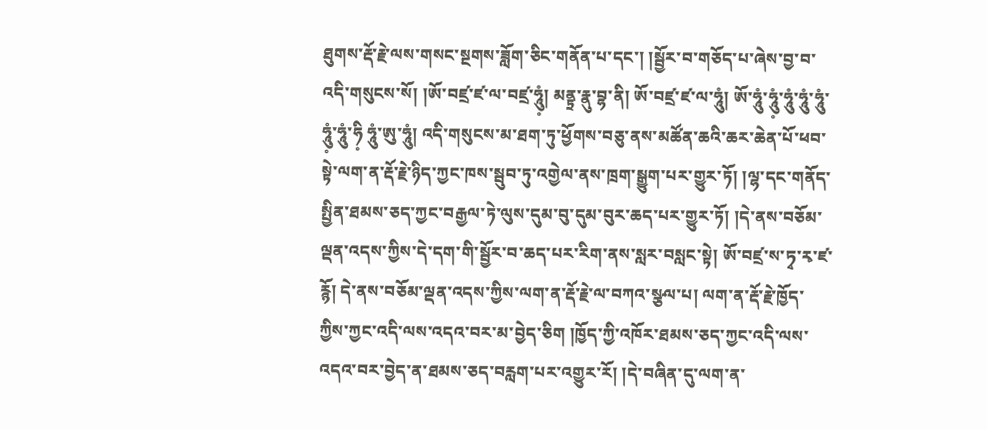ཐུགས་རྡོ་རྗེ་ལས་གསང་སྔགས་ཟློག་ཅིང་གནོན་པ་དང་། །སྦྱོར་བ་གཅོད་པ་ཞེས་བྱ་བ་འདི་གསུངས་སོ། །ཨོ་བཛྲ་ཛ་ལ་བཛྲ་ཧཱུཾ༷། མནྟྲ་རྣུ་བྷ་ནི། ཨོ་བཛྲ་ཛ་ལ་ཧཱུཾ། ཨོ་ཧཱུཾ་ཧཱུཾ༷་ཧཱུཾ་ཧཱུཾ་ཧཱུཾ་ཧཱུཾ༷་ཧཱུཾ་ཧི༷ ཧཱུཾ་ཨུ་ཧཱུཾ། འདི་གསུངས་མ་ཐག་ཏུ་ཕྱོགས་བཅུ་ནས་མཚོན་ཆའི་ཆར་ཆེན་པོ་ཕབ་སྟེ་ལག་ན་རྡོ་རྗེ་ཉིད་ཀྱང་ཁས་སྦུབ་ཏུ་འགྱེལ་ནས་ཁྲག་སྒྱུག་པར་གྱུར་ཏོ། །ལྷ་དང་གནོད་སྤྱིན་ཐམས་ཅད་ཀྱང་བརྒྱལ་ཏེ་ལུས་དུམ་བུ་དུམ་བུར་ཆད་པར་གྱུར་ཏོ། །དེ་ནས་བཅོམ་ལྡན་འདས་ཀྱིས་དེ་དག་གི་སྦྱོར་བ་ཆད་པར་རིག་ནས་སླར་བསླང་སྟེ། ཨོ་བཛྲ་ས་ཏྭ་རྭ་ཛ་རྙོ། དེ་ནས་བཅོམ་ལྡན་འདས་ཀྱིས་ལག་ན་རྡོ་རྗེ་ལ་བཀའ་སྩལ་པ། ལག་ན་རྡོ་རྗེ་ཁྱོད་ཀྱིས་ཀྱང་འདི་ལས་འདའ་བར་མ་བྱེད་ཅིག །ཁྱོད་ཀྱི་འཁོར་ཐམས་ཅད་ཀྱང་འདི་ལས་འདའ་བར་བྱེད་ན་ཐམས་ཅད་བརླག་པར་འགྱུར་རོ། །དེ་བཞིན་དུ་ལག་ན་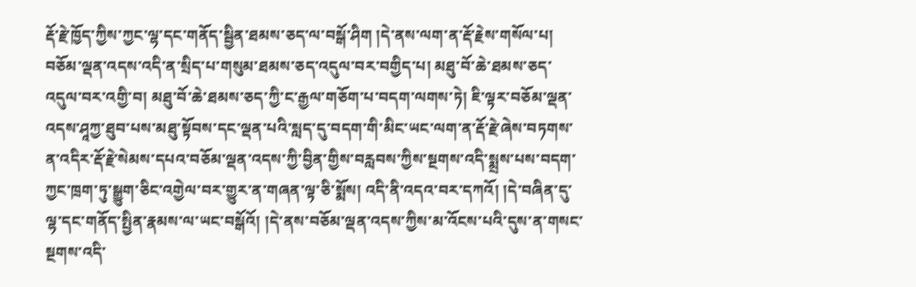རྡོ་རྗེ་ཁྱོད་ཀྱིས་ཀྱང་ལྷ་དང་གནོད་སྦྱིན་ཐམས་ཅད་ལ་བསྒོ་ཤིག །དེ་ནས་ལག་ན་རྡོ་རྗེས་གསོལ་པ། བཅོམ་ལྡན་འདས་འདི་ན་སྲིད་པ་གསུམ་ཐམས་ཅད་འདུལ་བར་བགྱིད་པ། མཐུ་བོ་ཆེ་ཐམས་ཅད་འདུལ་བར་འགྱི་བ། མཐུ་བོ་ཆེ་ཐམས་ཅད་ཀྱི་ང་རྒྱལ་གཅོག་པ་བདག་ལགས་ཏེ། ཇི་ལྟར་བཅོམ་ལྡན་འདས་ཤཱཀྱ་ཐུབ་པས་མཐུ་སྟོབས་དང་ལྡན་པའི་སླད་དུ་བདག་གི་མིང་ཡང་ལག་ན་རྡོ་རྗེ་ཞེས་བཏགས་ན་འདིར་རྡོ་རྗེ་སེམས་དཔའ་བཅོམ་ལྡན་འདས་ཀྱི་བྱིན་གྱིས་བརླབས་ཀྱིས་སྔགས་འདི་སྨྲས་པས་བདག་ཀྱང་ཁྲག་ཏུ་སྒྱུག་ཅིང་འགྱེལ་བར་གྱུར་ན་གཞན་ལྟ་ཅི་སྨོས། འདི་ནི་འདའ་བར་དཀའོ། །དེ་བཞིན་དུ་ལྷ་དང་གནོད་སྤྱིན་རྣམས་ལ་ཡང་བསྒོའོ། །དེ་ནས་བཅོམ་ལྡན་འདས་ཀྱིས་མ་འོངས་པའི་དུས་ན་གསང་སྔགས་འདི་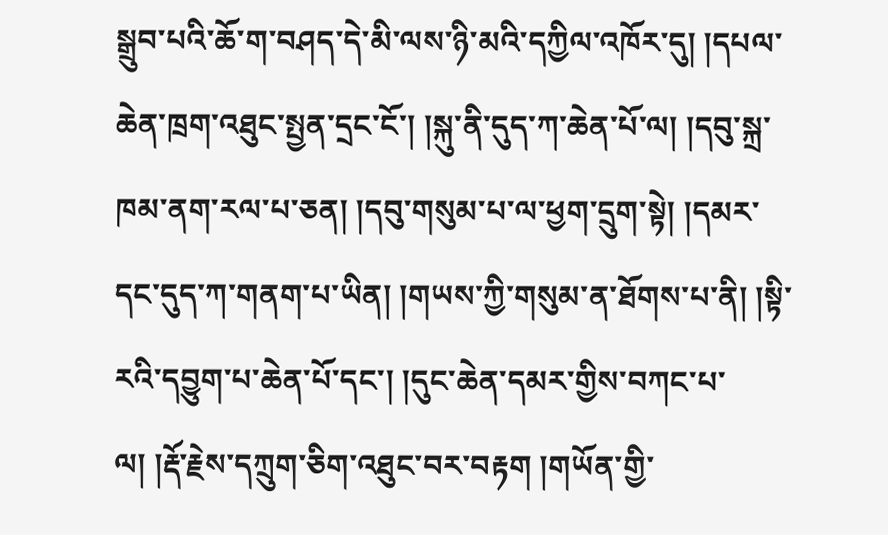སྒྲུབ་པའི་ཆོ་ག་བཤད་དེ་མི་ལས་ཉི་མའི་དཀྱིལ་འཁོར་དུ། །དཔལ་ཆེན་ཁྲག་འཐུང་སྤྱན་དྲང་ངོ་། །སྐུ་ནི་དུད་ཀ་ཆེན་པོ་ལ། །དབུ་སྐྲ་ཁམ་ནག་རལ་པ་ཅན། །དབུ་གསུམ་པ་ལ་ཕྱག་དྲུག་སྟེ། །དམར་དང་དུད་ཀ་གནག་པ་ཡིན། །གཡས་ཀྱི་གསུམ་ན་ཐོགས་པ་ནི། །སྟི་རའི་དབྱུག་པ་ཆེན་པོ་དང་། །དུང་ཆེན་དམར་གྱིས་བཀང་པ་ལ། །རྡོ་རྗེས་དཀྲུག་ཅིག་འཐུང་བར་བརྟག །གཡོན་གྱི་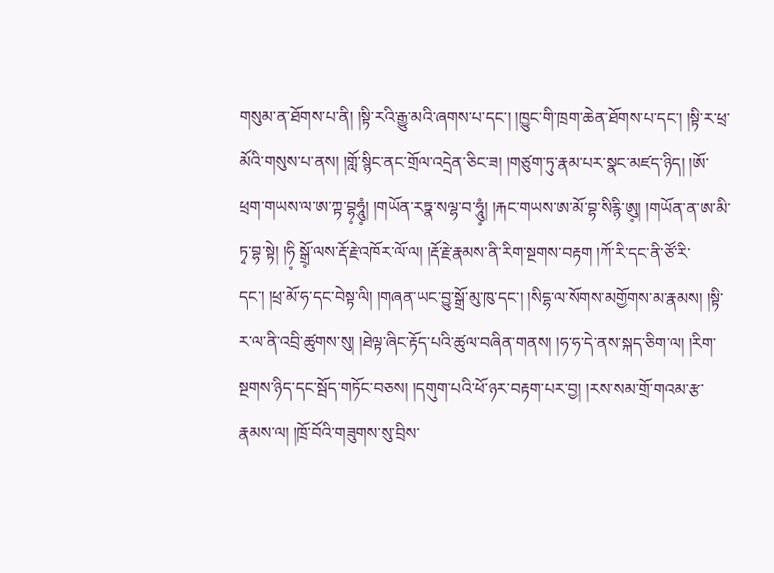གསུམ་ན་ཐོགས་པ་ནི། །སྟི་རའི་རྒྱུ་མའི་ཞགས་པ་དང་། །ཁྱུང་གི་ཁྲག་ཆེན་ཐོགས་པ་དང་། །སྟི་ར་ཕྲ་མོའི་གསུས་པ་ནས། །གློ་སྙིང་ནང་གྲོལ་འདྲེན་ཅིང་ཟ། །གཙུག་ཏུ་རྣམ་པར་སྣང་མཛད་ཉིད། །ཨོ་ཕྲག་གཡས་ལ་ཨ་ཀྟ་བྷ༷ཧཱུཾ༷། །གཡོན་རཏྣ་སལྷ་བ་ཧཱུཾ༷། །རྐང་གཡས་ཨ་མོ་བྷ་སིརྙི་ཨུ༷། །གཡོན་ན་ཨ་མི་ཏྭ་བྷ་སྟེ། །ཧི༷ སྒྲོ༷་ལས་རྡོ་རྗེ་འཁོར་ལོ་ལ། །རྡོ་རྗེ་རྣམས་ནི་རིག་སྔགས་བརྟག །ཀོ་རི་དང་ནི་ཙོ་རི་དང་། །ཕྲ་མོ་ཧ་དང་བེསྟ་ལི། །གཞན་ཡང་བྱུ་སྒྲོ་མུ་ཁུ་དང་། །སིདྷ་ལ་སོགས་མགྱོགས་མ་རྣམས། །སྟི་ར་ལ་ནི་འབྲི་ཚུགས་སུ། །ཐེལྟ་ཞིང་རྟོད་པའི་ཚུལ་བཞིན་གནས། །ཧ་ཧ་དེ་ནས་སྐད་ཅིག་ལ། །རིག་སྔགས་ཉིད་དང་སྦོད་གཏོང་བཅས། །དགུག་པའི་ཕོ་ཉར་བརྟག་པར་བྱ། །རས་སམ་གྲོ་གའམ་རྩ་རྣམས་ལ། །ཁྲོ་བོའི་གཟུགས་སུ་བྲིས་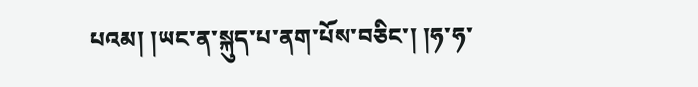པའམ། །ཡང་ན་སྐུད་པ་ནག་པོས་བཅིང་། །ཧ་ཧ་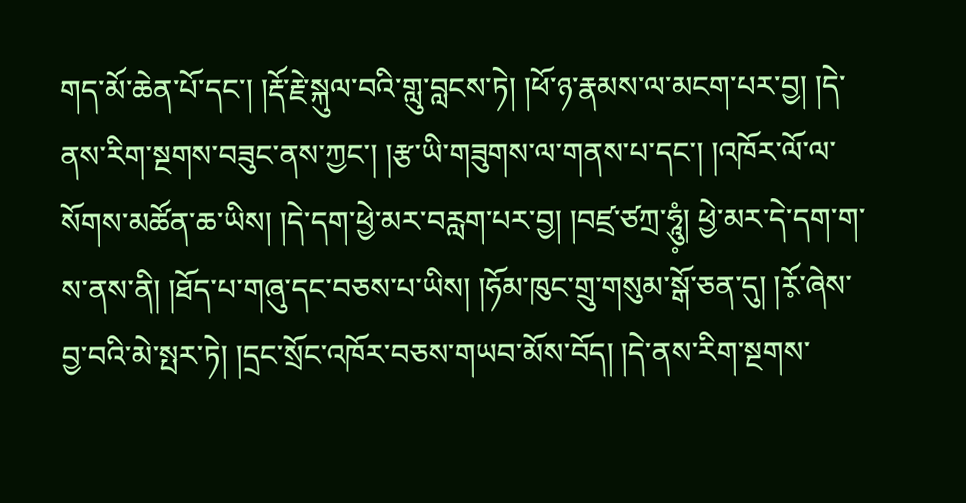གད་མོ་ཆེན་པོ་དང་། །རྡོ་རྗེ་སྐུལ་བའི་གླུ་བླངས་ཏེ། །ཕོ་ཉ་རྣམས་ལ་མངག་པར་བྱ། །དེ་ནས་རིག་སྔགས་བཟུང་ནས་ཀྱང་། །རྩ་ཡི་གཟུགས་ལ་གནས་པ་དང་། །འཁོར་ལོ་ལ་སོགས་མཚོན་ཆ་ཡིས། །དེ་དག་ཕྱེ་མར་བརླག་པར་བྱ། །བཛྲ་ཙཀྲ་ཧཱུཾ༷། ཕྱེ་མར་དེ་དག་ག་ས་ནས་ནི། །ཐོད་པ་གཞུ་དང་བཅས་པ་ཡིས། །ཧོམ་ཁུང་གྲུ་གསུམ་སྒོ་ཅན་དུ། །རོ༷་ཞེས་བྱ་བའི་མེ་སྤར་ཏེ། །དྲང་སྲོང་འཁོར་བཅས་གཡབ་མོས་བོད། །དེ་ནས་རིག་སྔགས་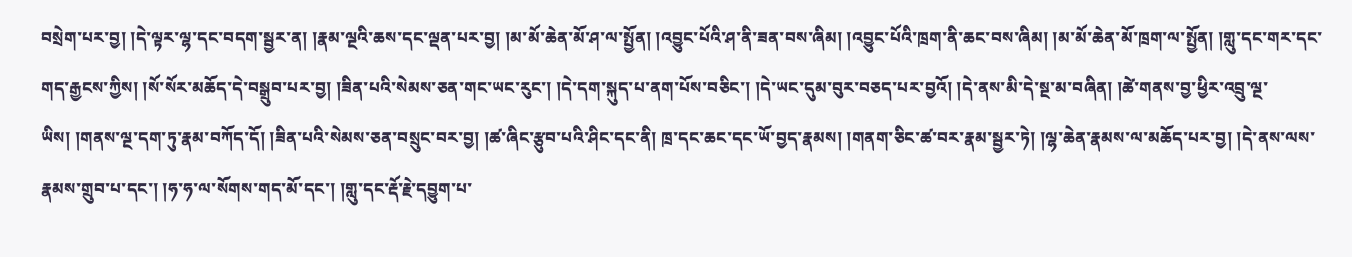བསྲེག་པར་བྱ། །དེ་ལྟར་ལྷ་དང་བདག་སྦྱར་ན། །རྣམ་ལྔའི་ཆས་དང་ལྡན་པར་བྱ། །མ་མོ་ཆེན་མོ་ཤ་ལ་སྤྱོན། །འབྱུང་པོའི་ཤ་ནི་ཟན་བས་ཞིམ། །འབྱུང་པོའི་ཁྲག་ནི་ཆང་བས་ཞིམ། །མ་མོ་ཆེན་མོ་ཁྲག་ལ་སྤྱོན། །གླུ་དང་གར་དང་གད་རྒྱངས་ཀྱིས། །སོ་སོར་མཆོད་དེ་བསྒྲུབ་པར་བྱ། །ཟིན་པའི་སེམས་ཅན་གང་ཡང་རུང་། །དེ་དག་སྐུད་པ་ནག་པོས་བཅིང་། །དེ་ཡང་དུམ་བུར་བཅད་པར་བྱའོ། །དེ་ནས་མི་དེ་སྔ་མ་བཞིན། །ཚེ་གནས་བྱ་ཕྱིར་འབྲུ་ལྔ་ཡིས། །གནས་ལྔ་དག་ཏུ་རྣམ་བཀོད་དོ། །ཟིན་པའི་སེམས་ཅན་བསྲུང་བར་བྱ། །ཚ་ཞིང་རྩུབ་པའི་ཤིང་དང་ནི། ཁྲ་དང་ཆང་དང་ཡོ་བྱད་རྣམས། །གནག་ཅིང་ཚ་བར་རྣམ་སྦྱར་ཏེ། །ལྷ་ཆེན་རྣམས་ལ་མཆོད་པར་བྱ། །དེ་ནས་ལས་རྣམས་གྲུབ་པ་དང་། །ཧ་ཧ་ལ་སོགས་གད་མོ་དང་། །གླུ་དང་རྡོ་རྗེ་དབྱུག་པ་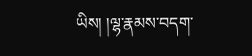ཡིས། །ལྷ་རྣམས་བདག་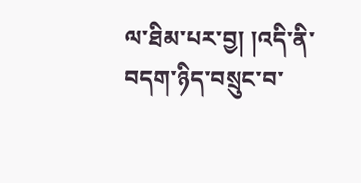ལ་ཐིམ་པར་བྱ། །འདི་ནི་བདག་ཉིད་བསྲུང་བ་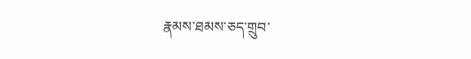རྣམས་ཐམས་ཅད་གྲུབ་